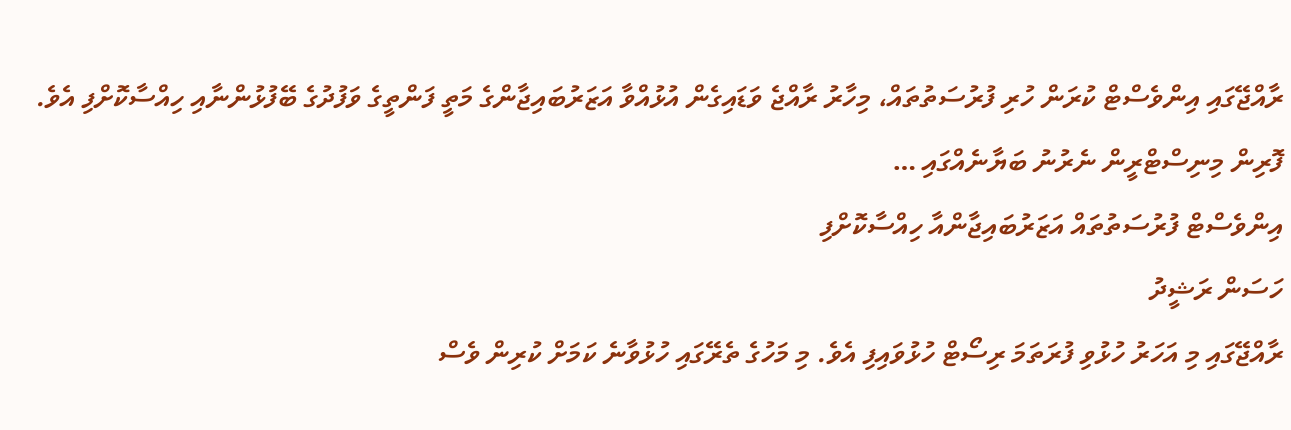ރާއްޖޭގައި އިންވެސްޓް ކުރަން ހުރި ފުރުސަތުތައް، މިހާރު ރާއްޖެ ވަޑައިގެން އުޅުއްވާ އަޒަރުބައިޖާންގެ މަތީ ފަންތީގެ ވަފުދުގެ ބޭފުޅުންނާއި ހިއްސާކޮށްފި އެވެ. ފޮރިން މިނިސްޓްރީން ނެރުނު ބަޔާނެއްގައި …
އިންވެސްޓް ފުރުސަތުތައް އަޒަރުބައިޖާންއާ ހިއްސާކޮށްފި
ހަސަން ރަޝީދު
ރާއްޖޭގައި މި އަހަރު ހުޅުވި ފުރަތަމަ ރިސޯޓް ހުޅުވައިފި އެވެ. މި މަހުގެ ތެރޭގައި ހުޅުވާނެ ކަމަށް ކުރިން ވެސް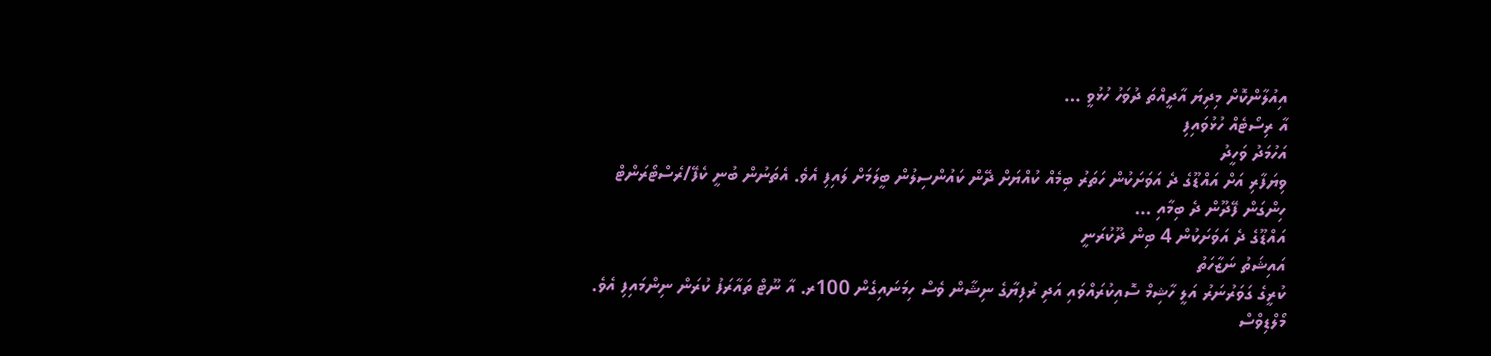އިއުލާންކޮށް މިދިޔަ އާދީއްތަ ދުވަހު ހުޅުވީ …
އާ ރިސޯޓެއް ހުޅުވައިފި
އަހުމަދު ވަހީދު
ވިޔަފާރި އަށް އައްޑޫގެ ދެ އަވަށަކުން ހަތަރު ބިމެއް ކުއްޔަށް ދޭން ކައުންސިލުން ބީލަމަށް ލައިފި އެވެ. އެތަނުން ބުނީ ކެފޭ/ރެސްޓޯރަންޓް ހިންގަން ފޭދޫން ދެ ބިމާއި …
އައްޑޫގެ ދެ އަވަށަކުން 4 ބިން ދޫކުރަނީ
އައިޝަތު ނަޒާހަތު
ކުރީގެ ގަވަރުނަރު އަލީ ހާޝިމް ސޮއިކުރައްވައި އަދި ރުފިޔާގެ ނިޝާން ވެސް ހިމަނައިގެން 100ރ. އާ ނޫޓް ތައާރަފު ކުރަން ނިންމައިފި އެވެ. މޯލްޑިވްސް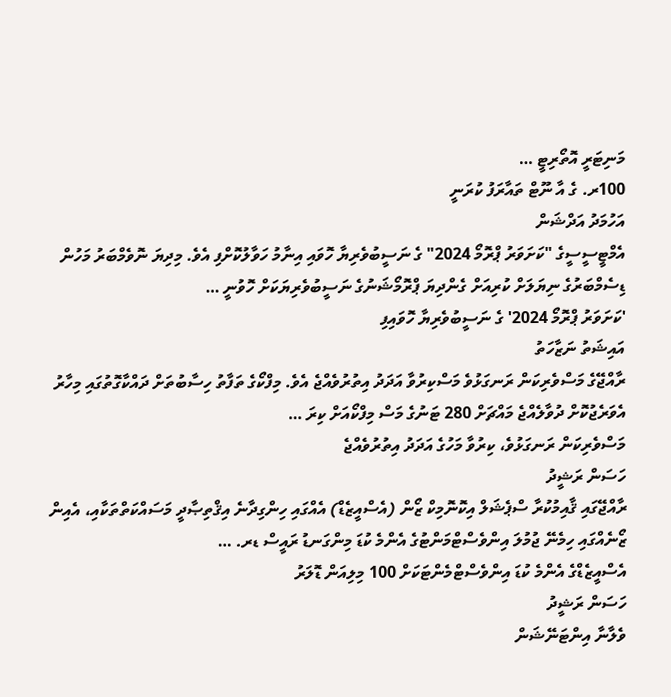މަނިޓަރީ އޮތޯރިޓީ …
100ރ. ގެ އާ ނޫޓް ތައާރަފު ކުރަނީ
އަހުމަދު އަދްޝަން
އެމްޓީސީސީގެ "ކަށަވަރު ޕްރޮމޯ 2024" ގެ ނަސީބުވެރިޔާ ހޮވައި އިނާމު ހަވާލުކޮށްފި އެވެ. މިދިޔަ ނޮވެމްބަރު މަހުން ޑިސެމްބަރުގެ ނިޔަލަށް ކުރިއަށް ގެންދިޔަ ޕްރޮމޯޝަނުގެ ނަސީބުވެރިޔަކަށް ހޮވުނީ …
'ކަށަވަރު ޕްރޮމޯ 2024' ގެ ނަސީބުވެރިޔާ ހޮވައިފި
އައިޝަތު ނަޒާހަތު
ރާއްޖޭގެ މަސްވެރިކަން ރަނގަޅުވެ މަސްކިރުވާ އަދަދު އިތުރުވެއްޖެ އެވެ. މިފްކޯގެ ތަފާތު ހިސާބުތަށް ދައްކާގޮތުގައި މިހާރު އެވަރެޖުކޮށް ދުވާލެއްޖެ މައްޗަށް 280 ޓަނުގެ މަސް މިފްކޯއަށް ކިރަ …
މަސްވެރިކަން ރަނގަޅުވެ، ކިރުވާ މަހުގެ އަދަދު އިތުރުވެއްޖެ
ހަސަން ރަޝީދު
ރާއްޖޭގައި ޤާއިމުކުރާ ސްޕެޝަލް އިކޮނޮމިކް ޒޯން (އެސްއީޒެޑް) އެއްގައި ހިންގިދާނެ އިޤްތިޞާދީ މަސައްކަތްތަކާއި، އެއިން ޒޯނެއްގައި ހިމެނޭ ޖުމުލަ އިންވެސްޓްމަންޓުގެ އެންމެ ކުޑަ މިންގަނޑު ރައީސް ޑރ. …
އެސްއީޒެޑްގެ އެންމެ ކުޑަ އިންވެސްޓްމެންޓަކަށް 100 މިލިއަން ޑޮލަރު
ހަސަން ރަޝީދު
ވެލާނާ އިންޓަނޭޝަން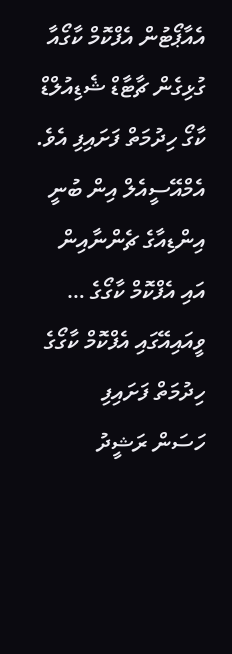އެއާޕޯޓުން އެފްކޮމް ކާގޯއާ ގުޅިގެން ޗާޓާޑް ޝެޑިއުލްޑް ކާގޯ ހިދުމަތް ފަށައިފި އެވެ. އެމްއޭސީއެލް އިން ބުނީ އިންޑިއާގެ ޗެންނާއިން އައި އެފްކޮމް ކާގޯގެ …
ވީއައިއޭގައި އެފްކޮމް ކާގޯގެ ހިދުމަތް ފަށައިފި
ހަސަން ރަޝީދު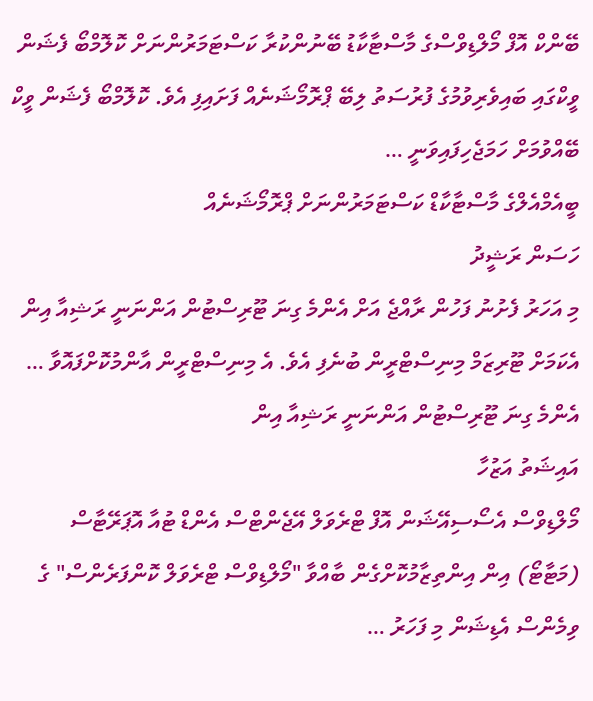ބޭންކް އޮފް މޯލްޑިވްސްގެ މާސްޓާކާޑު ބޭނުންކުރާ ކަސްޓަމަރުންނަށް ކޮލޮމްބޯ ފެޝަން ވީކްގައި ބައިވެރިވުމުގެ ފުރުސަތު ލިބޭ ޕްރޮމޯޝަނެއް ފަށައިފި އެވެ. ކޮލޮމްބޯ ފެޝަން ވީކް ބޭއްވުމަށް ހަމަޖެހިފައިވަނީ …
ބީއެމްއެލްގެ މާސްޓާކާޑް ކަސްޓަމަރުންނަށް ޕްރޮމޯޝަނެއް
ހަސަން ރަޝީދު
މި އަހަރު ފެށުނު ފަހުން ރާއްޖެ އަށް އެންމެ ގިނަ ޓޫރިސްޓުން އަންނަނީ ރަޝިއާ އިން އެކަމަށް ޓޫރިޒަމް މިނިސްޓްރީން ބުނެފި އެވެ. އެ މިނިސްޓްރީން އާންމުކޮށްފައޮވާ …
އެންމެ ގިނަ ޓޫރިސްޓުން އަންނަނީ ރަޝިއާ އިން
އައިޝަތު އަޒުހާ
މޯލްޑިވްސް އެސޯސިއޭޝަން އޮފް ޓްރެވަލް އޭޖެންޓްސް އެންޑް ޓުއާ އޮޕަރޭޓާސް (މަޓާޓޯ) އިން އިންތިޒާމުކޮށްގެން ބާއްވާ "މޯލްޑިވްސް ޓްރެވަލް ކޮންފަރެންސް" ގެ ވިމެންސް އެޑިޝަން މި ފަހަރު …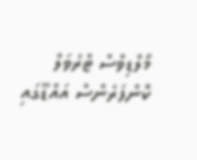މޯލްޑިވްސް ޓްރެވަލް ކޮންފަރެންސް އައްޑޫގައި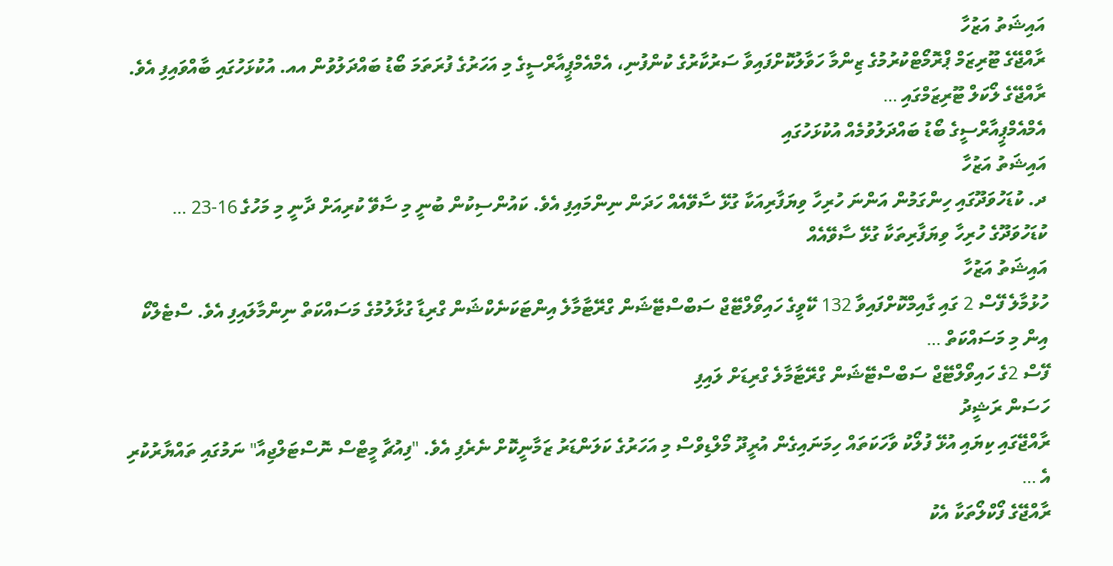އައިޝަތު އަޒުހާ
ރާއްޖޭގެ ޓޫރިޒަމް ޕްރޮމޯޓްކުރުމުގެ ޒިންމާ ހަވާލުކޮށްފައިވާ ސަރުކާރުގެ ކުންފުނި، އެމްއެމްޕީއާރްސީގެ މި އަހަރުގެ ފުރަތަމަ ބޯޑު ބައްދަލުވުން އއ. އުކުޅަހުގައި ބާއްވައިފި އެވެ. ރާއްޖޭގެ ލޯކަލް ޓޫރިޒަމްގައި …
އެމްއެމްޕީއާރްސީގެ ބޯޑު ބައްދަލުވުމެއް އުކުޅަހުގައި
އައިޝަތު އަޒުހާ
ދ. ކުޑަހުވަދޫގައި ހިންގަމުން އަންނަ ހުރިހާ ވިޔަފާރިއަކާ ގުޅޭ ސާވޭއެއް ހަދަން ނިންމައިފި އެވެ. ކައުންސިކުން ބުނީ މި ސާވޭ ކުރިއަށް ދާނީ މި މަހުގެ 16-23 …
ކުޑަހުވަދޫގެ ހުރިހާ ވިޔަފާރިތަކާ ގުޅޭ ސާވޭއެއް
އައިޝަތު އަޒުހާ
ހުޅުމާލެ ފޭސް 2 ގައި ގާއިމްކޮށްފައިވާ 132 ކޭވީގެ ހައިވޯލްޓޭޖް ސަބްސްޓޭޝަން ގްރޭޓާމާލެ އިންޓަކަނެކްޝަން ގްރިޑާ ގުޅާލުމުގެ މަސައްކަތް ނިންމާލައިފި އެވެ. ސްޓެލްކޯ އިން މި މަސައްކަތް …
ފޭސް 2ގެ ހައިވޯލްޓޭޖް ސަބްސްޓޭޝަން ގްރޭޓާމާލެ ގްރިޑަށް ލައިފި
ހަސަން ރަޝީދު
ރާއްޖޭގައި ކިޔައި އުޅޭ ފުލޯކު ވާހަކަތައް ހިމަނައިގެން އުރީދޫ މޯލްޑިވްސް މި އަހަރުގެ ކަލަންޑަރު ޒަމާނީކޮށް ނެރެފި އެވެ. "ފިއުޗާ މީޓްސް ނޮސްޓަލްޖިއާ" ނަމުގައި ތައްޔާރުކުރި އެ …
ރާއްޖޭގެ ފޯކްލޯތަކާ އެކު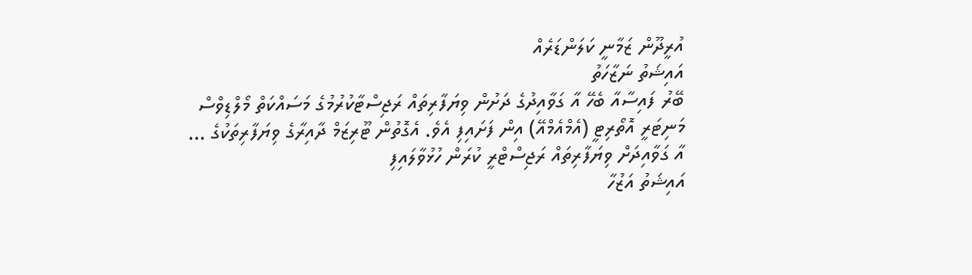އުރީދޫން ޒަމާނީ ކަލަންޑަރެއް
އައިޝަތު ނަޒާހަތު
ބޭރު ފައިސާއާ ބެހޭ އާ ގަވާއިދުގެ ދަށުން ވިޔަފާރިތައް ރަޖިސްޓާކުރުމުގެ މަސައްކަތް މޯލްޑިވްސް މަނިޓަރީ އޮތޯރިޓީ (އެމްއެމްއޭ) އިން ފަށައިފި އެވެ. އެގޮތުން ޓޫރިޒަމް ދާއިރާގެ ވިޔަފާރިތަކުގެ …
އާ ގަވާއިދަށް ވިޔަފާރިތައް ރަޖިސްޓްރީ ކުރަން ހުޅުވާލައިފި
އައިޝަތު އަޒުހާ